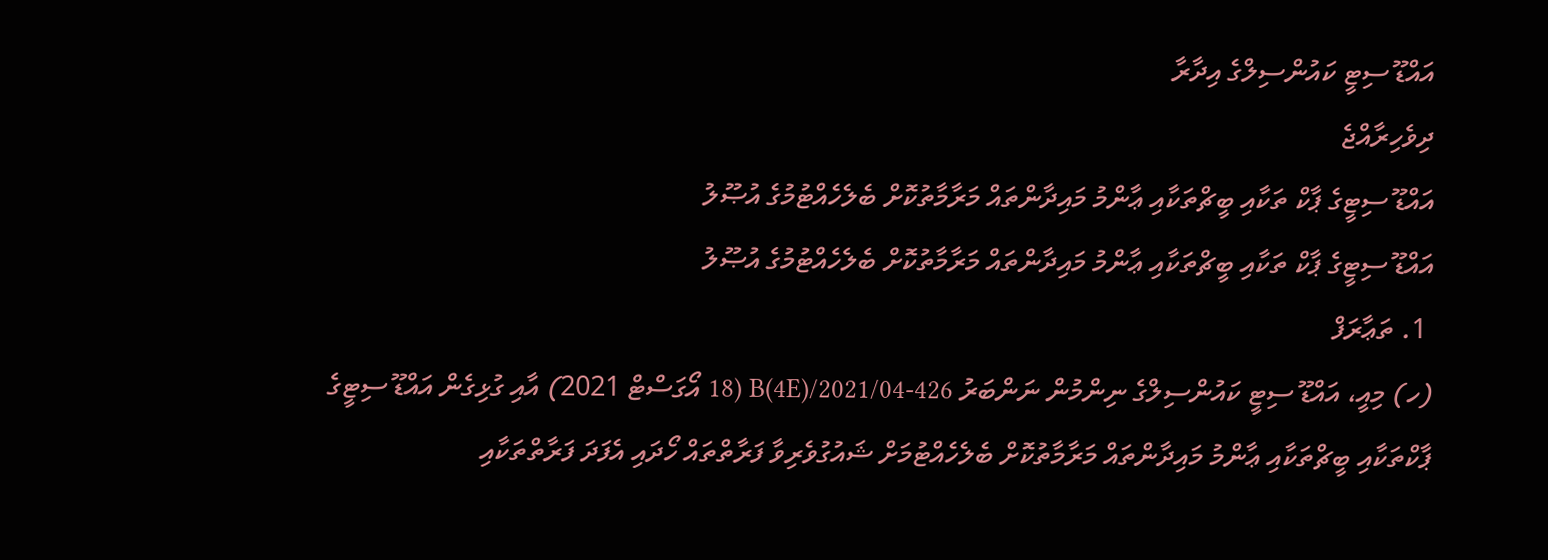އައްޑޫ ސިޓީ ކައުންސިލްގެ އިދާރާ
ދިވެހިރާއްޖެ
އައްޑޫ ސިޓީގެ ޕާކް ތަކާއި ބީޗްތަކާއި ޢާންމު މައިދާންތައް މަރާމާތުކޮށް ބެލެހެއްޓުމުގެ އުޞޫލު
އައްޑޫ ސިޓީގެ ޕާކް ތަކާއި ބީޗްތަކާއި ޢާންމު މައިދާންތައް މަރާމާތުކޮށް ބެލެހެއްޓުމުގެ އުޞޫލު
 1. ތަޢާރަފް
(ހ) މިއީ، އައްޑޫ ސިޓީ ކައުންސިލްގެ ނިންމުން ނަންބަރު 426-B(4E)/2021/04 (18 އޯގަސްޓް 2021) އާއި ގުޅިގެން އައްޑޫ ސިޓީގެ ޕާކްތަކާއި ބީޗްތަކާއި ޢާންމު މައިދާންތައް މަރާމާތުކޮށް ބެލެހެއްޓުމަށް ޝައުގުވެރިވާ ފަރާތްތައް ހޯދައި އެފަދަ ފަރާތްތަކާއި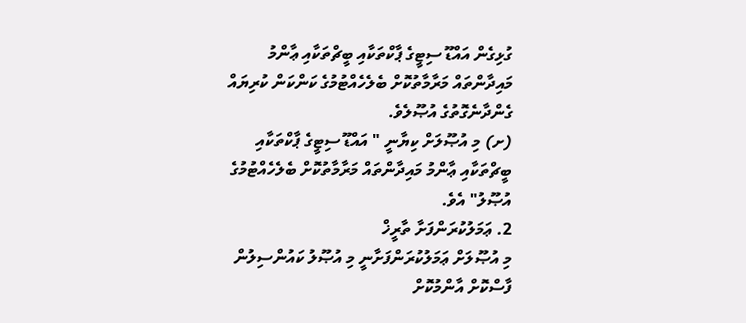ގުޅިގެން އައްޑޫ ސިޓީގެ ޕާކްތަކާއި ބީޗްތަކާއި ޢާންމު މައިދާންތައް މަރާމާތުކޮށް ބެލެހެއްޓުމުގެ ކަންކަން ކުރިޔައް ގެންދާނެގޮތުގެ އުޞޫލެވެ.
(ށ) މި އުޞޫލަށް ކިޔާނީ " އައްޑޫ ސިޓީގެ ޕާކްތަކާއި ބީޗްތަކާއި ޢާންމު މައިދާންތައް މަރާމާތުކޮށް ބެލެހެއްޓުމުގެ އުޞޫލު" އެވެ.
2. ޢަމަލުކުރަންފަށާ ތާރީޚް
މި އުޞޫލަށް ޢަމަލުކުރަންފަށާނީ މި އުޞޫލު ކައުންސިލުން ފާސްކޮށް އާންމުކޮށް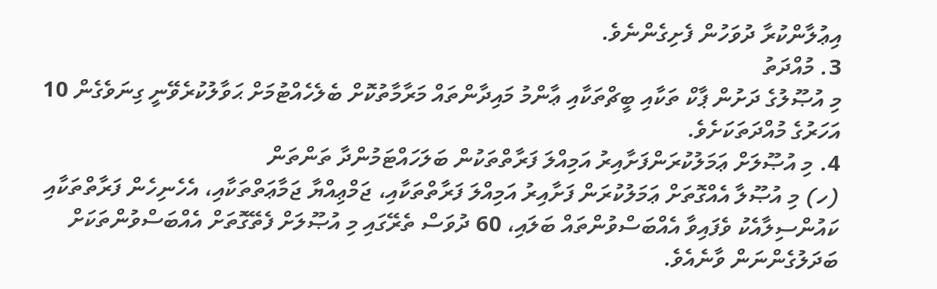އިޢުލާންކުރާ ދުވަހުން ފެށިގެންނެވެ.
3. މުއްދަތު
މި އުޞޫލުގެ ދަށުން ޕާކް ތަކާއި ބީޗްތަކާއި ޢާންމު މައިދާންތައް މަރާމާތުކޮށް ބެލެހެއްޓުމަށް ޙަވާލުކުރެވޭނީ ގިނަވެގެން 10 އަހަރުގެ މުއްދަތަކަށެވެ.
4. މި އުޞޫލަށް ޢަމަލުކުރަންފަށާއިރު އަމިއްލަ ފަރާތްތަކުން ބަލަހައްޓަމުންދާ ތަންތަން
(ހ) މި އުޞޫލާ އެއްގޮތަށް ޢަމަލުކުރަން ފަށާއިރު އަމިއްލަ ފަރާތްތަކާއި، ޖަމްޢިއްޔާ ޖަމާޢަތްތަކާއި، އެހެނިހެން ފަރާތްތަކާއި ކައުންސިލާއެކު ވެފައިވާ އެއްބަސްވުންތައް ބަލައި، 60 ދުވަސް ތެރޭގައި މި އުޞޫލަށް ފެތޭގޮތަށް އެއްބަސްވުންތަކަށް ބަދަލުގެންނަން ވާނެއެވެ.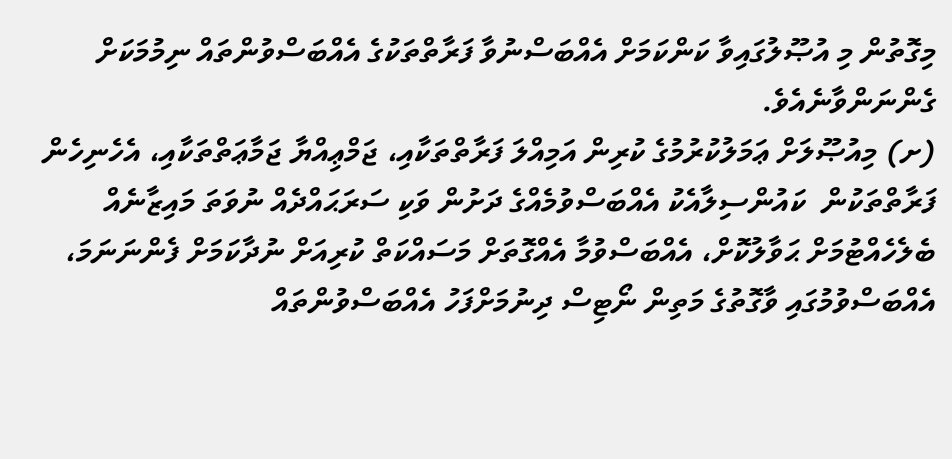މިގޮތުން މި އުޞޫލުގައިވާ ކަންކަމަށް އެއްބަސްނުވާ ފަރާތްތަކުގެ އެއްބަސްވުންތައް ނިމުމަކަށް ގެންނަންވާނެއެވެ.
(ށ) މިއުޞޫލަށް ޢަމަލުކުރުމުގެ ކުރިން އަމިއްލަ ފަރާތްތަކާއި، ޖަމްޢިއްޔާ ޖަމާޢަތްތަކާއި، އެހެނިހެން ފަރާތްތަކުން  ކައުންސިލާއެކު އެއްބަސްވުމެއްގެ ދަށުން ވަކި ސަރަޙައްދެއް ނުވަތަ މައިޒާނެއް ބެލެހެއްޓުމަށް ޙަވާލުކޮށް، އެއްބަސްވުމާ އެއްގޮތަށް މަސައްކަތް ކުރިއަށް ނުދާކަމަށް ފެންނަނަމަ، އެއްބަސްވުމުގައި ވާގޮތުގެ މަތިން ނޯޓިސް ދިނުމަށްފަހު އެއްބަސްވުންތައް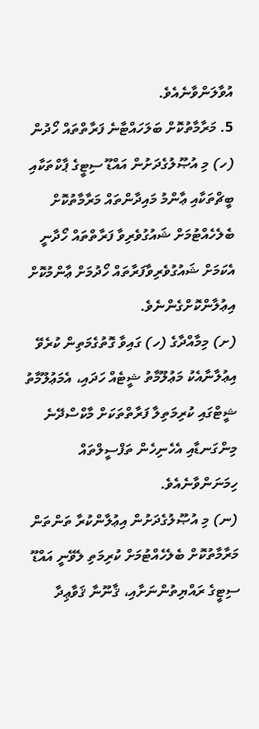އުވާލަންވާނެއެވެ.
5. މަރާމާތުކޮށް ބަލަހައްޓާނެ ފަރާތްތައް ހޯދުން
(ހ) މި އުޞޫލުގެދަށުން އައްޑޫ ސިޓީގެ ޕާކްތަކާއި ބީޗްތަކާއި ޢާންމު މައިދާންތައް މަރާމާތުކޮށް ބެލެހެއްޓުމަށް ޝައުގުވެރިވާ ފަރާތްތައް ހޯދާނީ އެކަމަށް ޝައުގުވެރިވާފަރާތައް ހޯދުމަށް ޢާންމުކޮށް އިޢުލާންކޮށްގެންނެވެ.
(ށ) މިމާއްދާގެ (ހ) ގައިވާ ގޮތުގެމަތިން ކުރެވޭ އިޢުލާނާއެކު މަޢުލޫމާތު ޝީޓެއް ހަދައި، އެމަޢުލޫމާތު ޝީޓްގައި ކުރިމަތިލާ ފަރާތްތަކަށް މާކްސްދޭނެ މިންގަނޑާއި އެހެނިހެން ތަފްސީލްތައް ހިމަނަންވާނެއެވެ.
(ނ) މި އުޞޫލުގެދަށުން އިޢުލާންކުރާ ތަންތަން މަރާމާތުކޮށް ބެލެހެއްޓުމަށް ކުރިމަތި ލެވޭނީ އައްޑޫ ސިޓީގެ ރައްޔިތުންނަށާއި، ޤާނޫނާ ޤަވާޢިދާ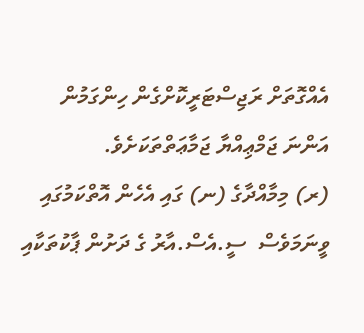އެއްގޮތަށް ރަޖިސްޓަރީކޮށްގެން ހިންގަމުން އަންނަ ޖަމްޢިއްޔާ ޖަމާޢަތްތަކަށެވެ.
(ރ) މިމާއްދާގެ (ނ) ގައި އެހެން އޮތްކަމުގައި ވީނަމަވެސް  ސީ.އެސް.އާރު ގެ ދަށުން ޕާކުތަކާއި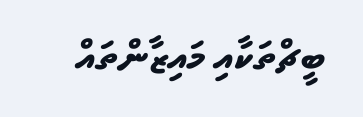ބީޗްތަކާއި މައިޒާންތައް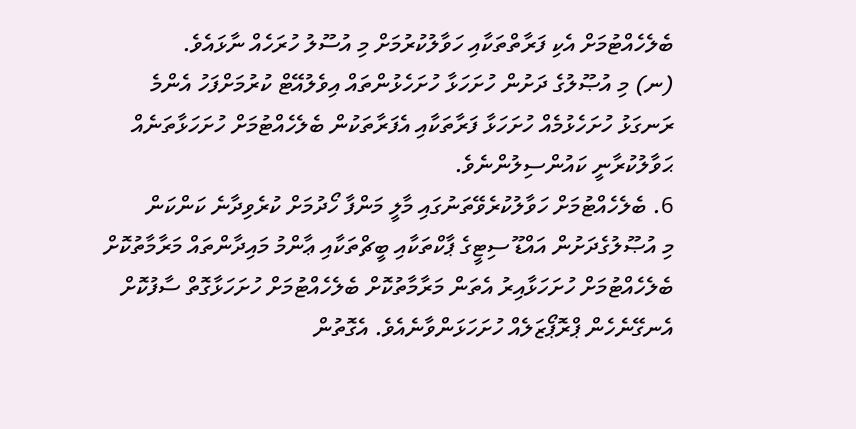ބެލެހެއްޓުމަށް އެކި ފަރާތްތަކާއި ހަވާލުކުރުމަށް މި އުސޫލު ހުރަހެއް ނާޅައެވެ.
(ނ) މި އުޞޫލުގެ ދަށުން ހުށަހަޅާ ހުށަހެޅުންތައް އިވެލުއޭޓް ކުރުމަށްފަހު އެންމެ ރަނގަޅު ހުށަހެޅުމެއް ހުށަހަޅާ ފަރާތަކާއި އެފަރާތަކުން ބެލެހެއްޓުމަށް ހުށަހަޅާތަނެއް ޙަވާލުކުރާނީ ކައުންސިލުންނެވެ.
6. ބެލެހެއްޓުމަށް ހަވާލުކުރެވޭތަނުގައި މާލީ މަންފާ ހޯދުމަށް ކުރެވިދާނެ ކަންކަން
މި އުޞޫލުގެދަށުން އައްޑޫ ސިޓީގެ ޕާކްތަކާއި ބީޗްތަކާއި ޢާންމު މައިދާންތައް މަރާމާތުކޮށް ބެލެހެއްޓުމަށް ހުށަހަޅާއިރު އެތަން މަރާމާތުކޮށް ބެލެހެއްޓުމަށް ހުށަހަޅާގޮތް ސާފުކޮށް އެނގޭނެހެން ޕްރޮޕޯޒަލެއް ހުށަހަޅަންވާނެއެވެ. އެގޮތުން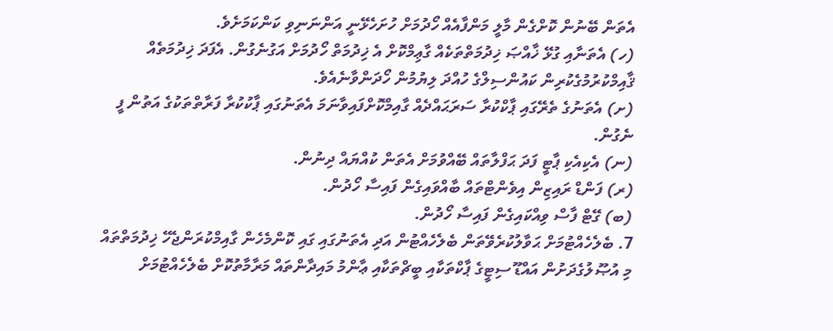އެތަން ބޭނުން ކޮށްގެން މާލީ މަންފާއެއް ހޯދުމަށް ހުށަހެޅޭނީ އަންނަނިވި ކަންކަމަށެވެ.
(ހ) އެތަނާއި ގުޅޭ ޚާއްޞަ ޚިދުމަތްތަކެއް ގާޢިމްކޮށް އެ ޚިދުމަތް ހޯދުމަށް އަގުނެގުން. އެފަދަ ޚިދުމަތެއް ޤާއިމްކުރުމުގެކުރިން ކައުންސިލްގެ ހުއްދަ ލިޔުމުން ހޯދަންވާނެއެވެ.
(ށ) އެތަނުގެ ތެރޭގައި ޕާކްކުރާ ސަރަޙައްދެއް ގާއިމްކޮށްފައިވާނަމަ އެތަނުގައި ޕާކުކުރާ ފަރާތްތަކުގެ އަތުން ފީ ނެގުން.
(ނ) އެކިއެކި ޕާޓީ ފަދަ ޙަފްލާތައް ބޭއްވުމަށް އެތަން ކުއްޔައް ދިނުން.
(ރ) ފަންޑް ރައިޒިން އިވެންޓްތައް ބާއްވައިގެން ފައިސާ ހޯދުން.
(ބ) ގޭޓް ފާސް ވިއްކައިގެން ފައިސާ ހޯދުން.
7. ބެލެހެއްޓުމަށް ޙަވާލުކުރެވޭތަން ބެލެހެއްޓުން އަދި އެތަނުގައި ގައި ކޮންމެހެން ގާއިމްކުރަންޖެހޭ ޚިދުމަތްތައް
މި އުޞޫލުގެދަށުން އައްޑޫ ސިޓީގެ ޕާކްތަކާއި ބީޗްތަކާއި ޢާންމު މައިދާންތައް މަރާމާތުކޮށް ބެލެހެއްޓުމަށް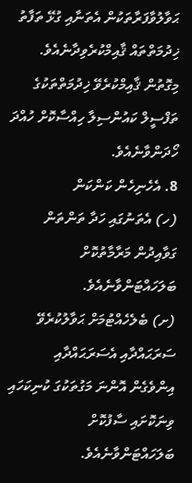ޙަވާލުވާފަރާތަކުން އެތަނާއި ގުޅޭ ތަފާތު ޚިދުމަތްތައް ޤާއިމްކުރެވިދާނެއެވެ. މިގޮތުން ޤާއިމްކުރެވޭ ޚިދުމަތްތަކުގެ ތަފްސީލް ކައުންސިލާ ހިއްސާކޮށް ހުއްދަ ހޯދަންވާނެއެވެ.
8. އެހެނިހެން ކަންކަން
(ހ) އެތަނުގައި ހަދާ ތަންތަން ގަވާއިދުން މަރާމާތުކޮށް ބަލަހައްޓަންވާނެއެވެ.
(ށ) ބެލެހެއްޓުމަށް ޙަވާލުކުރެވޭ ސަރަޙައްދާއި އެސަރަޙައްދާއި އިންވެގެން އޮންނަ މަގުތަކުގަ ކުނިކަހައި ވިނަކޮށައި ސާފުކޮށް ބަލަހައްޓަންވާނެއެވެ.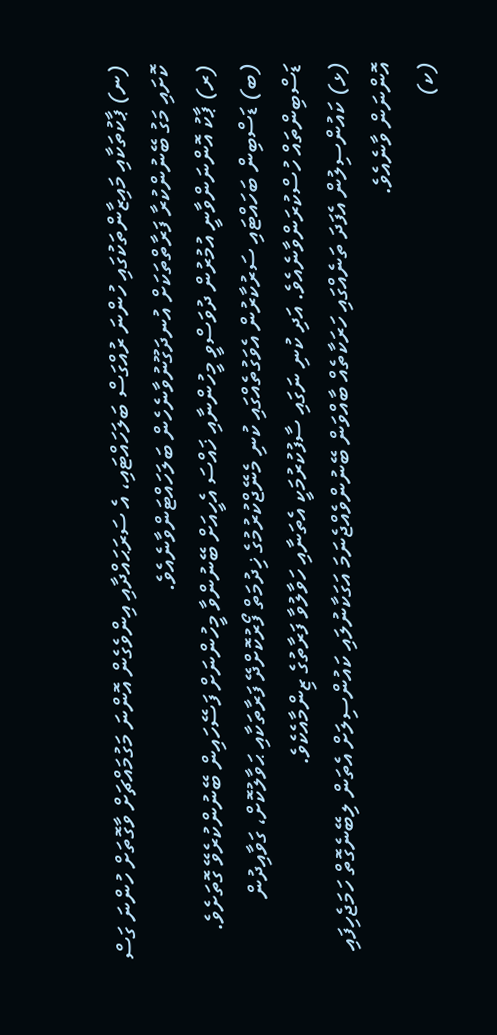(ނ) ޕާކުތަކާއި މައިޒާންތަކުގައި ހުންނަ ރުއްގަސް ބަލަހައްޓައި، އެ ސަރަޙައްދާއި އިންވެގެން އޮންނަ މަގުމައްޗަށް ވާގޮތަށް ހުންނަ ގަސް ކޮށައި މަގު ބޭނުންކުރާ ފަރާތްތަކަށް އުނދަގޫނުވާނެހެން ބަލަހައްޓަންވާނެއެވެ.
(ރ) ޕާކު އޮންނަންވާނީ އުމުރުން ދުވަސްވީ މީހުންނާއި ޚައްސަ އެހީއަށް ބޭނުންވާ މީހުންނަށް ފަސޭހައިން ބޭނުންކުރެވޭ ގޮތަށެވެ.
(ބ) ޑަސްބިން ބަހައްޓައި ސަރުކާރުން އެވަގުތެއްގައި ކުނި މެނޭޖްކުރުމުގެ ޚިދުމަތް ފޯރުކޮށްދޭ ފަރާތަކާއި ޙަވާލުކޮށް، ގަވާއިދުން ޑަސްބިންތައް ހުސްކުރަންވާނެއެވެ. އަދި ކުނި ނަގައި ސާފުކުރުމަކީ އެތަނާއި ހަވާލުވާ ފަރާތުގެ ޒިންމާއެކެވެ.
(ޅ) ކައުންސިލުން އެފަދަ ތަނެއްގައި ހަރަކާތެއް ބާއްވަން ބޭނުންވެއްޖެނަމަ އަގަކާނުލައި ކައުންސިލަށް އެތަން ލިބޭނެގޮތް ހަމަޖެހިފައި އޮންނަން ވާނެއެވެ.
(ކ)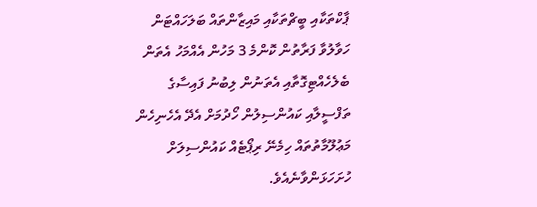ޕާކްތަކާއި ބީޗްތަކާއި މައިޒާންތައް ބަލަހައްޓަން ހަވާލުވާ ފަރާތުން ކޮންމެ 3 މަހުން އެއްމަހު އެތަން ބެލެހެއްޓިގޮތާއި އެތަނުން ލިބުނު ފައިސާގެ ތަފްސީލާއި ކައުންސިލުން ހޯދުމަށް އެދޭ އެހެނިހެން މަޢުލޫމާތުތައް ހިމެނޭ ރިޕޯޓެއް ކައުންސިލަށް ހުށަހަޅަންވާނެއެވެ.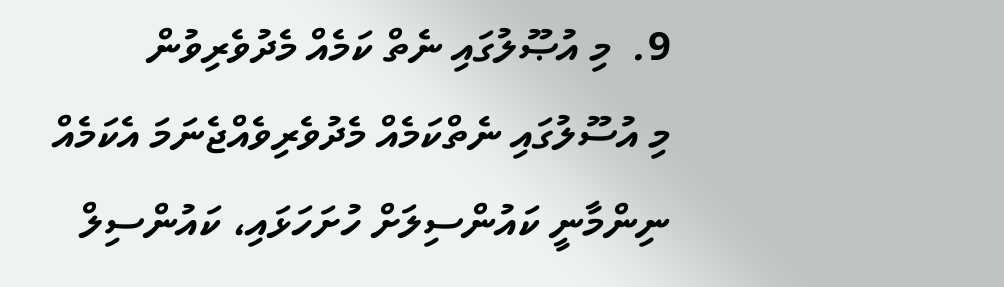9.  މި އުޞޫލުގައި ނެތް ކަމެއް މެދުވެރިވުން
މި އުސޫލުގައި ނެތްކަމެއް މެދުވެރިވެއްޖެނަމަ އެކަމެއް ނިންމާނީ ކައުންސިލަށް ހުށަހަޅައި، ކައުންސިލް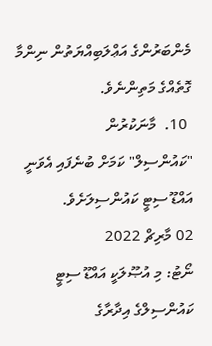މެންބަރުންގެ އަޢްލަބިއްޔަތުން ނިންމާ ގޮތެއްގެ މަތިންނެވެ.
 10.  މާނަކުރުން
"ކައުންސިލް" ކަމަށް ބުނެފައި އެވަނީ އައްޑޫ ސިޓީ ކައުންސިލަށެވެ.
02 މާރިޗް 2022
ނޯޓު: މި އުޞޫލަކީ އައްޑޫ ސިޓީ ކައުންސިލްގެ އިދާރާގެ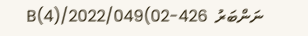ނަންބަރު  426-B(4)/2022/049(02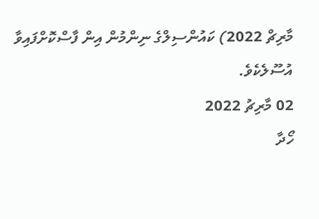މާރިޗް 2022) ކައުންސިލްގެ ނިންމުން އިން ފާސްކޮށްފައިވާ އުސޫލެކެވެ.
02 މާރިޗު 2022
ހޯދާ